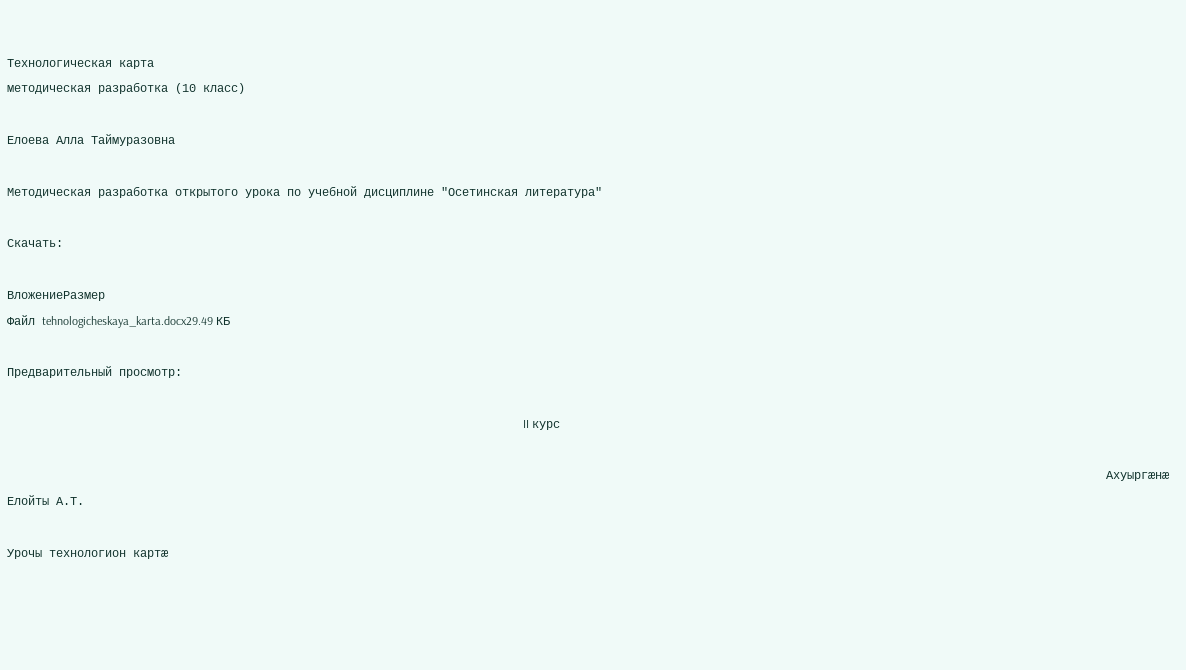Технологическая карта
методическая разработка (10 класс)

Елоева Алла Таймуразовна

Методическая разработка открытого урока по учебной дисциплине "Осетинская литература"

Скачать:

ВложениеРазмер
Файл tehnologicheskaya_karta.docx29.49 КБ

Предварительный просмотр:

                                                                                                                                                                            II курс

                                                                                                                                                             Ахуыргæнæ Елойты А.Т.

Урочы технологион картӕ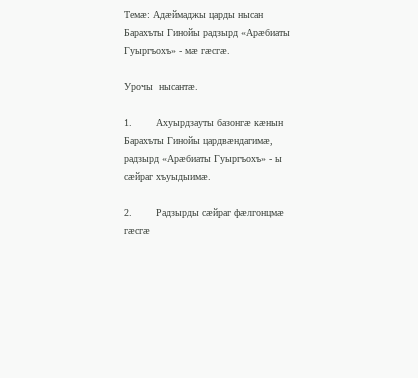Темæ: Адæймаджы царды нысан Барахъты Гинойы радзырд «Арæбиаты Гуыргъохъ» - мæ гæсгæ.

Урочы  нысантæ.

1.        Ахуырдзауты базонгæ кæнын Барахъты Гинойы цардвæндагимæ,  радзырд «Арæбиаты Гуыргъохъ» - ы сæйраг хъуыдыимæ.

2.        Радзырды сæйраг фæлгонцмæ гæсгæ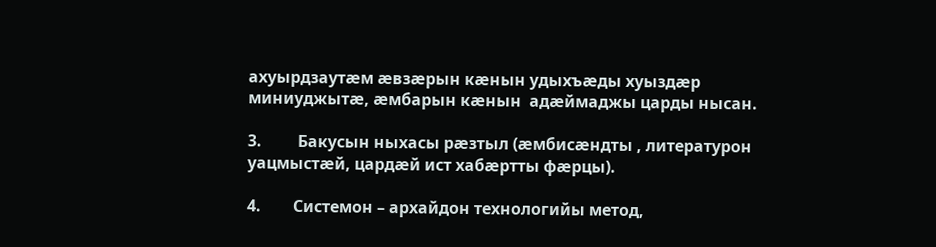ахуырдзаутæм æвзæрын кæнын удыхъæды хуыздæр  миниуджытæ, æмбарын кæнын  адæймаджы царды нысан.

3.         Бакусын ныхасы рæзтыл (æмбисæндты , литературон уацмыстæй, цардæй ист хабæртты фæрцы).

4.        Системон – архайдон технологийы метод,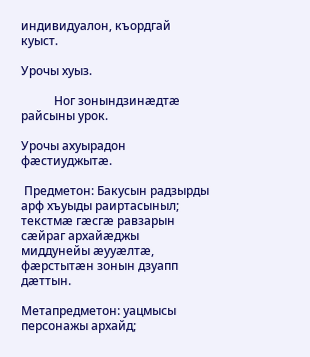индивидуалон, къордгай куыст.

Урочы хуыз.

           Ног зонындзинæдтæ райсыны урок.

Урочы ахуырадон фæстиуджытæ.

 Предметон: Бакусын радзырды арф хъуыды раиртасыныл; текстмæ гæсгæ равзарын сæйраг архайæджы миддунейы æууæлтæ, фæрстытæн зонын дзуапп дæттын.

Метапредметон: уацмысы персонажы архайд;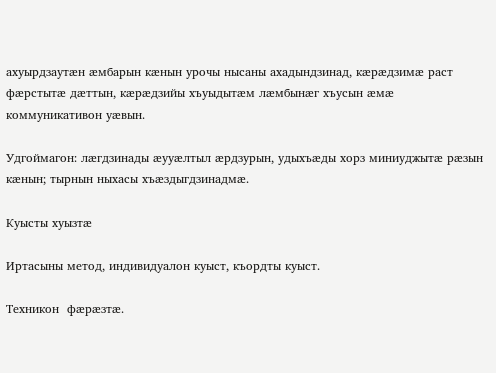ахуырдзаутæн æмбарын кæнын урочы нысаны ахадындзинад, кæрæдзимæ раст фæрстытæ дæттын, кæрæдзийы хъуыдытæм лæмбынæг хъусын æмæ коммуникативон уæвын.

Удгоймагон: лæгдзинады æууæлтыл æрдзурын, удыхъæды хорз миниуджытæ рæзын кæнын; тырнын ныхасы хъæздыгдзинадмæ.

Куысты хуызтæ

Иртасыны метод, индивидуалон куыст, къордты куыст.

Техникон  фæрæзтæ.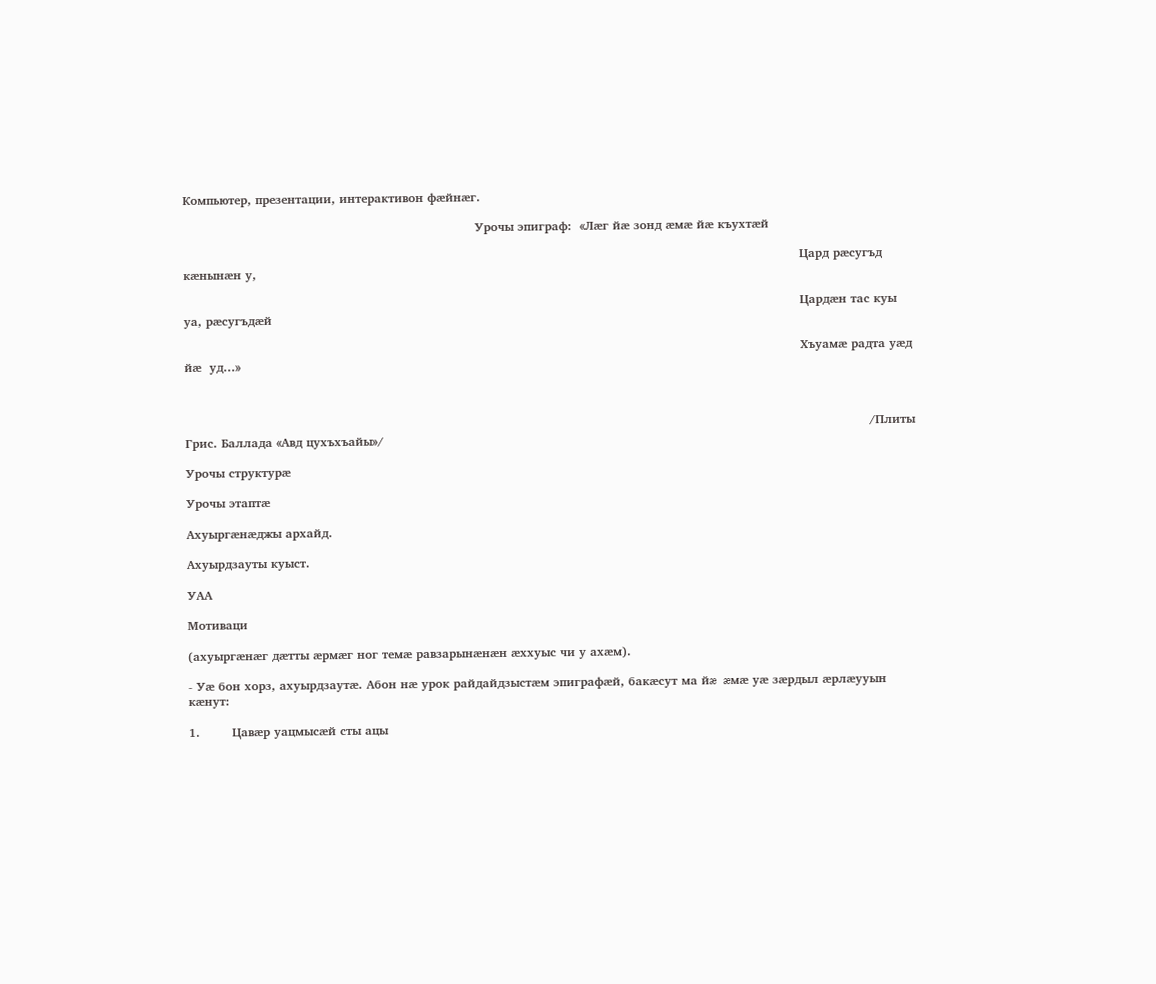Компьютер, презентации, интерактивон фæйнæг.

                                                                         Урочы эпиграф:  «Лæг йæ зонд æмæ йæ къухтæй

                                                                                                                                                          Цард рæсугъд кæнынæн у,

                                                                                                                                                          Цардæн тас куы уа, рæсугъдæй

                                                                                                                                                          Хъуамæ радта уæд йæ  уд...»



                                                                                                                                                                           /Плиты Грис. Баллада «Авд цухъхъайы»/

Урочы структурæ

Урочы этаптæ

Ахуыргæнæджы архайд.

Ахуырдзауты куыст.

УАА

Мотиваци

(ахуыргæнæг дæтты æрмæг ног темæ равзарынæнæн æххуыс чи у ахæм).

- Уæ бон хорз, ахуырдзаутæ. Абон нæ урок райдайдзыстæм эпиграфæй, бакæсут ма йæ æмæ уæ зæрдыл æрлæууын кæнут:

1.        Цавæр уацмысæй сты ацы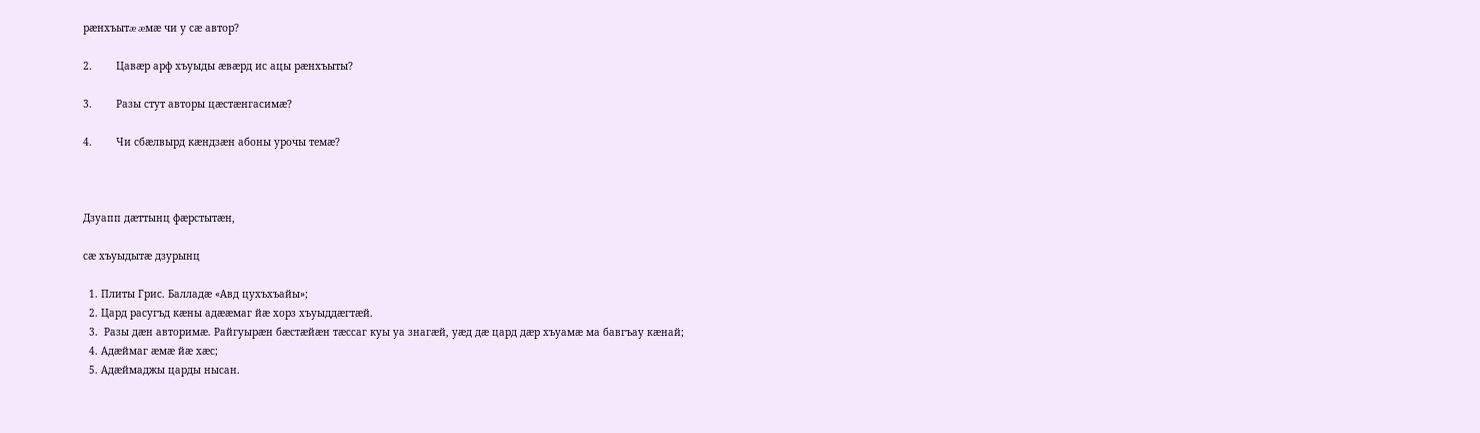рæнхъытæ æмæ чи у сæ автор?

2.        Цавæр арф хъуыды æвæрд ис ацы рæнхъыты?

3.        Разы стут авторы цæстæнгасимæ?

4.        Чи сбæлвырд кæндзæн абоны урочы темæ?



Дзуапп дæттынц фæрстытæн,

сæ хъуыдытæ дзурынц

  1. Плиты Грис. Балладæ «Авд цухъхъайы»;
  2. Цард расугъд кæны адææмаг йæ хорз хъуыддæгтæй.
  3.  Разы дæн авторимæ. Райгуырæн бæстæйæн тæссаг куы уа знагæй, уæд дæ цард дæр хъуамæ ма бавгъау кæнай;
  4. Адæймаг æмæ йæ хæс;
  5. Адæймаджы царды нысан.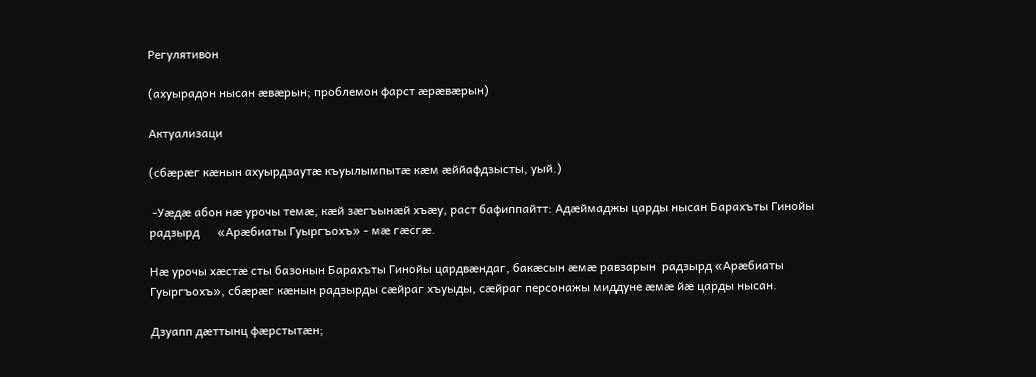Регулятивон

(ахуырадон нысан æвæрын; проблемон фарст æрæвæрын)

Актуализаци

(сбæрæг кæнын ахуырдзаутæ къуылымпытæ кæм æййафдзысты, уый.)

 -Уæдæ абон нæ урочы темæ, кæй зæгъынæй хъæу, раст бафиппайтт: Адæймаджы царды нысан Барахъты Гинойы радзырд      «Арæбиаты Гуыргъохъ» - мæ гæсгæ.

Нæ урочы хæстæ сты базонын Барахъты Гинойы цардвæндаг, бакæсын æмæ равзарын  радзырд «Арæбиаты Гуыргъохъ», сбæрæг кæнын радзырды сæйраг хъуыды, сæйраг персонажы миддуне æмæ йæ царды нысан.

Дзуапп дæттынц фæрстытæн;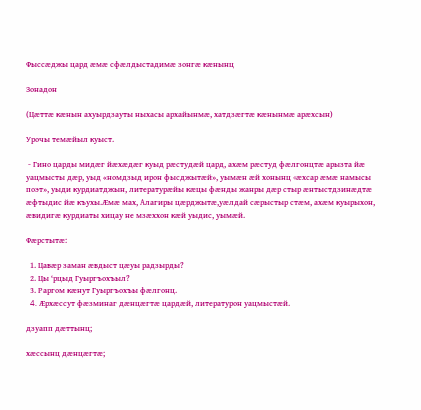Фыссæджы цард æмæ сфæлдыстадимæ зонгæ кæнынц

Зонадон

(Цæттæ кæнын ахуырдзауты ныхасы архайынмæ, хатдзæгтæ кæнынмæ арæхсын)

Урочы темæйыл куыст.

 - Гино царды мидæг йæхæдæг куыд рæстудæй цард, ахæм рæстуд фæлгонцтæ арызта йæ уацмысты дæр, уыд «номдзыд ирон фысджытæй», уымæн æй хонынц «æхсар æмæ намысы поэт», уыди курдиатджын, литературæйы кæцы фæнды жанры дæр стыр æнтыстдзинæдтæ æфтыдис йæ къухы.Æмæ мах, Алагиры цæрджытæ,уæлдай сæрыстыр стæм, ахæм куырыхон, æвидигæ курдиаты хицау не мзæххон кæй уыдис, уымæй.

Фæрстытæ:

  1. Цавæр заман æвдыст цæуы радзырды?
  2. Цы ‘рцыд Гуыргъохъыл?
  3. Раргом кæнут Гуыргъохъы фæлгонц.
  4. Æрхæссут фæзминаг дæнцæгтæ цардæй, литературон уацмыстæй.

дзуапп дæттынц;

хæссынц дæнцæгтæ;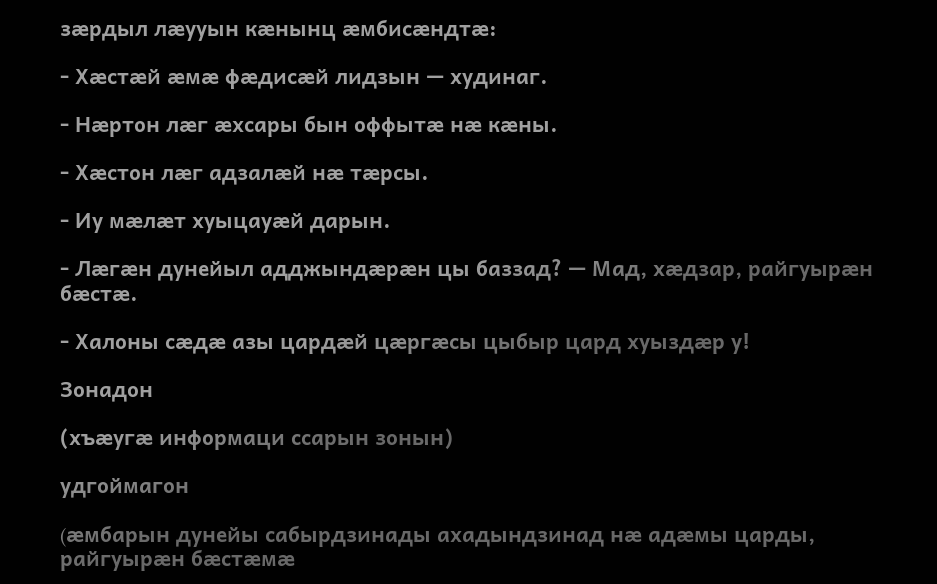зæрдыл лæууын кæнынц æмбисæндтæ:

- Хæстæй æмæ фæдисæй лидзын — худинаг.

- Нæртон лæг æхсары бын оффытæ нæ кæны.

- Хæстон лæг адзалæй нæ тæрсы.

- Иу мæлæт хуыцауæй дарын.

- Лæгæн дунейыл адджындæрæн цы баззад? — Мад, хæдзар, райгуырæн бæстæ.

- Халоны сæдæ азы цардæй цæргæсы цыбыр цард хуыздæр у!

Зонадон

(хъæугæ информаци ссарын зонын)

удгоймагон

(æмбарын дунейы сабырдзинады ахадындзинад нæ адæмы царды, райгуырæн бæстæмæ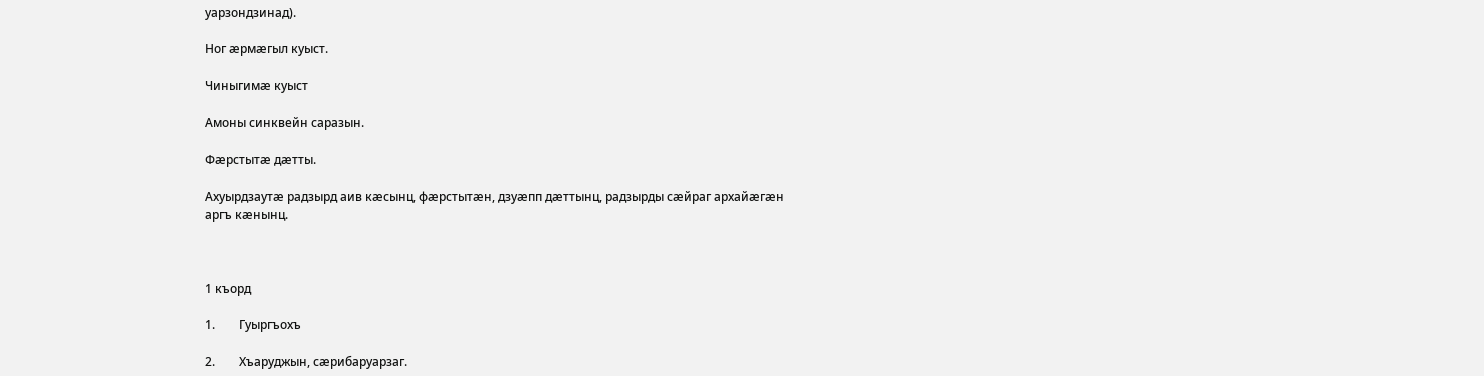уарзондзинад).

Ног æрмæгыл куыст.

Чиныгимæ куыст

Амоны синквейн саразын.

Фæрстытæ дæтты.

Ахуырдзаутæ радзырд аив кæсынц, фæрстытæн, дзуæпп дæттынц, радзырды сæйраг архайæгæн аргъ кæнынц.



1 къорд

1.        Гуыргъохъ

2.        Хъаруджын, сæрибаруарзаг.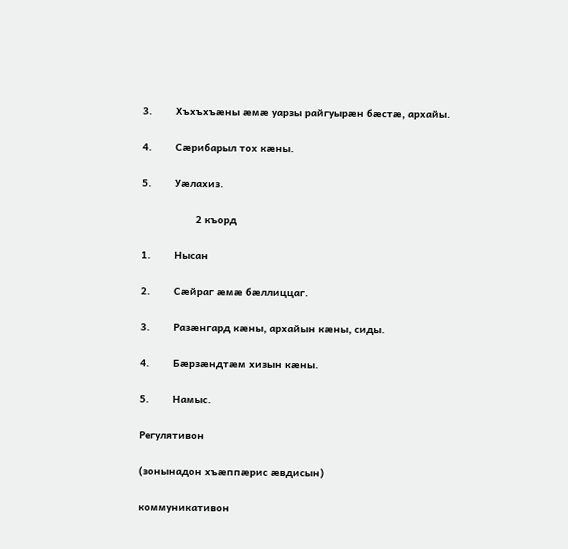3.        Хъхъхъæны æмæ уарзы райгуырæн бæстæ, архайы.

4.        Сæрибарыл тох кæны.

5.        Уæлахиз.

                  2 къорд

1.        Нысан

2.        Сæйраг æмæ бæллиццаг.

3.        Разæнгард кæны, архайын кæны, сиды.

4.        Бæрзæндтæм хизын кæны.

5.        Намыс.

Регулятивон

(зонынадон хъæппæрис æвдисын)

коммуникативон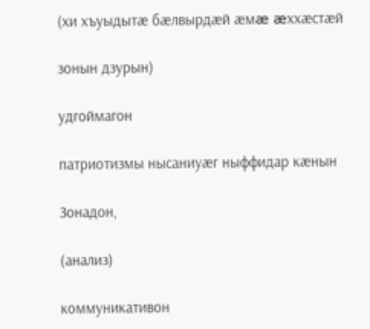(хи хъуыдытæ бæлвырдæй æмæ æххæстæй

зонын дзурын)

удгоймагон

патриотизмы нысаниуæг ныффидар кæнын

Зонадон,

(анализ)

коммуникативон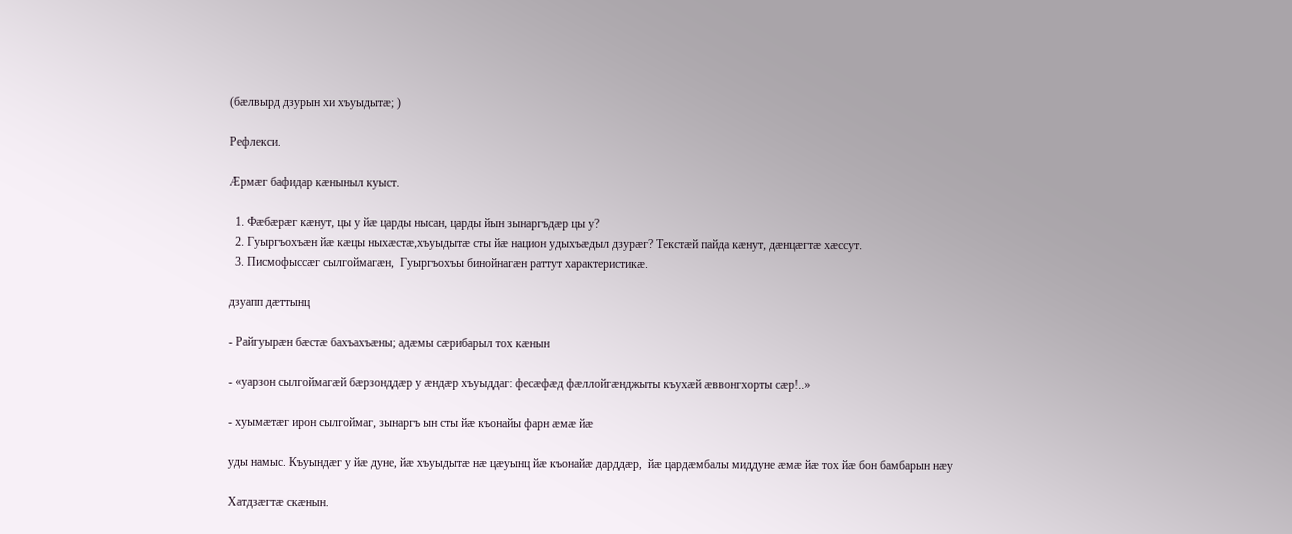(бæлвырд дзурын хи хъуыдытæ; )

Рефлекси.

Æрмæг бафидар кæныныл куыст.

  1. Фæбæрæг кæнут, цы у йæ царды нысан, царды йын зынаргъдæр цы у?
  2. Гуыргъохъæн йæ кæцы ныхæстæ,хъуыдытæ сты йæ национ удыхъæдыл дзурæг? Текстæй пайда кæнут, дæнцæгтæ хæссут.
  3. Писмофыссæг сылгоймагæн,  Гуыргъохъы бинойнагæн раттут характеристикæ.

дзуапп дæттынц

- Райгуырæн бæстæ бахъахъæны; адæмы сæрибарыл тох кæнын

- «уарзон сылгоймагæй бæрзонддæр у æндæр хъуыддаг: фесæфæд фæллойгæнджыты къухæй æввонгхорты сæр!..»

- хуымæтæг ирон сылгоймаг, зынаргъ ын сты йæ къонайы фарн æмæ йæ

уды намыс. Къуындæг у йæ дуне, йæ хъуыдытæ нæ цæуынц йæ къонайæ дарддæр,  йæ цардæмбалы миддуне æмæ йæ тох йæ бон бамбарын нæу

Хатдзæгтæ скæнын.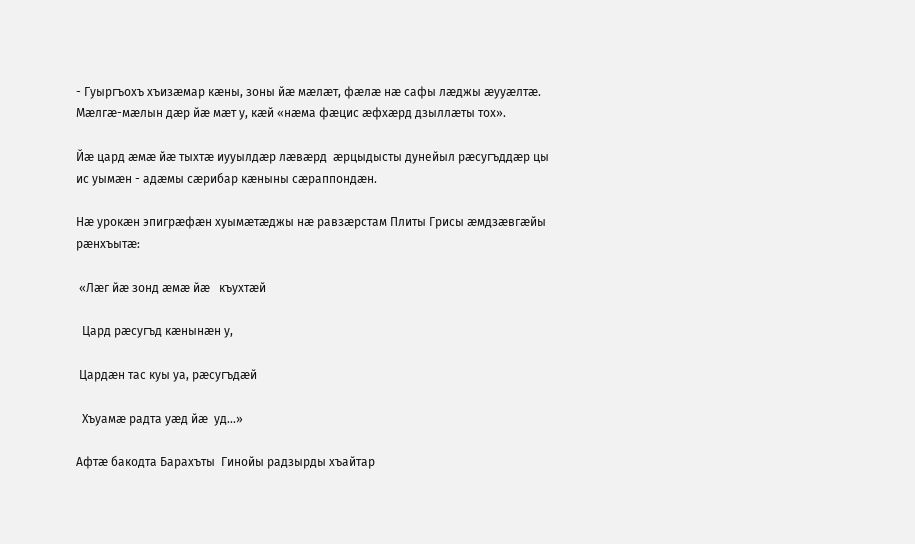- Гуыргъохъ хъизæмар кæны, зоны йæ мæлæт, фæлæ нæ сафы лæджы æууæлтæ. Мæлгæ-мæлын дæр йæ мæт у, кæй «нæма фæцис æфхæрд дзыллæты тох».

Йæ цард æмæ йæ тыхтæ иууылдæр лæвæрд  æрцыдысты дунейыл рæсугъддæр цы ис уымæн - адæмы сæрибар кæныны сæраппондæн.

Нæ урокæн эпигрæфæн хуымæтæджы нæ равзæрстам Плиты Грисы æмдзæвгæйы рæнхъытæ:

 «Лæг йæ зонд æмæ йæ   къухтæй

  Цард рæсугъд кæнынæн у,

 Цардæн тас куы уа, рæсугъдæй

  Хъуамæ радта уæд йæ  уд...»

Афтæ бакодта Барахъты  Гинойы радзырды хъайтар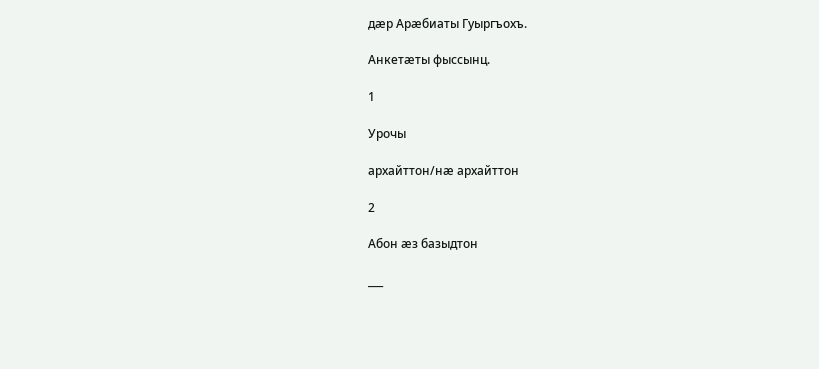дæр Арæбиаты Гуыргъохъ.

Анкетæты фыссынц.

1

Урочы

архайттон/нæ архайттон

2

Абон æз базыдтон

___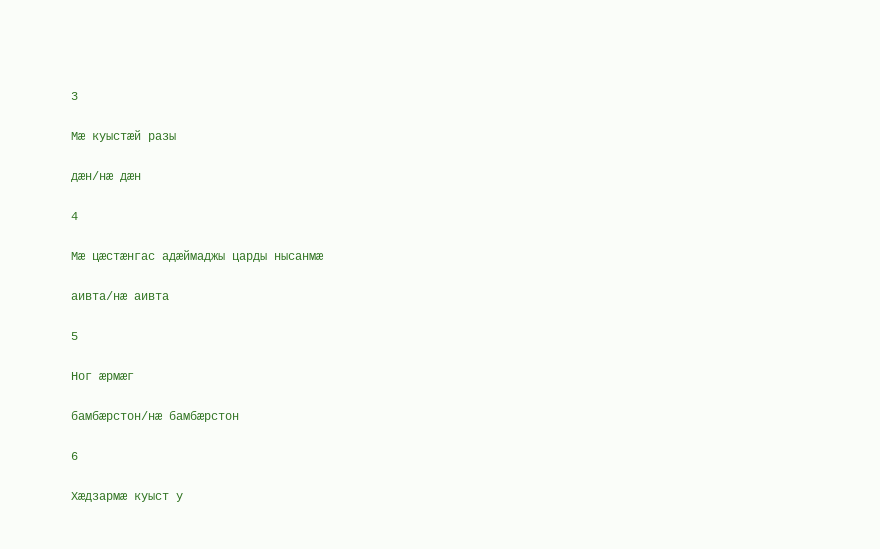3

Мæ куыстæй разы

дæн/нæ дæн

4

Мæ цæстæнгас адæймаджы царды нысанмæ

аивта/нæ аивта

5

Ног æрмæг

бамбæрстон/нæ бамбæрстон

6

Хæдзармæ куыст у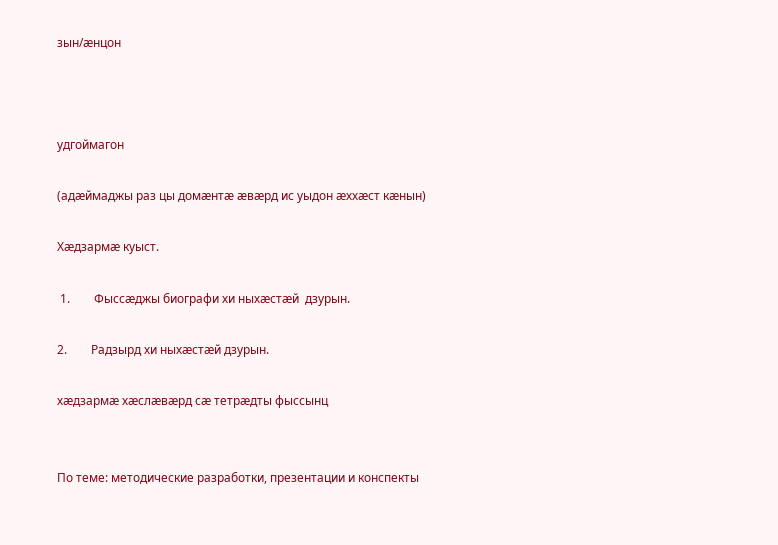зын/æнцон



удгоймагон

(адæймаджы раз цы домæнтæ æвæрд ис уыдон æххæст кæнын)

Хæдзармæ куыст.

 1.        Фыссæджы биографи хи ныхæстæй  дзурын.

2.        Радзырд хи ныхæстæй дзурын.

хæдзармæ хæслæвæрд сæ тетрæдты фыссынц


По теме: методические разработки, презентации и конспекты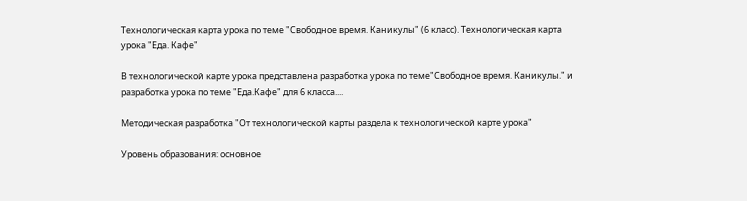Технологическая карта урока по теме "Свободное время. Каникулы" (6 класс). Технологическая карта урока "Еда. Кафе"

В технологической карте урока представлена разработка урока по теме"Свободное время. Каникулы." и разработка урока по теме "Еда.Кафе" для 6 класса....

Методическая разработка "От технологической карты раздела к технологической карте урока"

Уровень образования: основное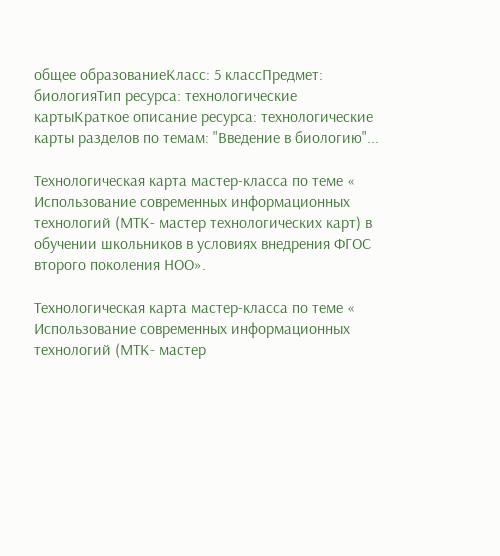общее образованиеКласс: 5 классПредмет: биологияТип ресурса: технологические картыКраткое описание ресурса: технологические карты разделов по темам: "Введение в биологию"...

Технологическая карта мастер-класса по теме « Использование современных информационных технологий (МТК- мастер технологических карт) в обучении школьников в условиях внедрения ФГОС второго поколения НОО».

Технологическая карта мастер-класса по теме « Использование современных информационных технологий (МТК- мастер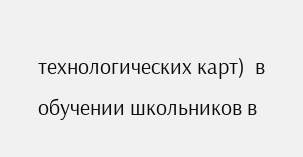технологических карт)  в обучении школьников в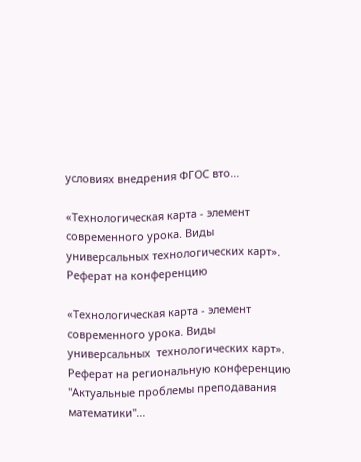условиях внедрения ФГОС вто...

«Технологическая карта - элемент современного урока. Виды универсальных технологических карт». Реферат на конференцию

«Технологическая карта - элемент современного урока. Виды универсальных  технологических карт». Реферат на региональную конференцию "Актуальные проблемы преподавания математики"...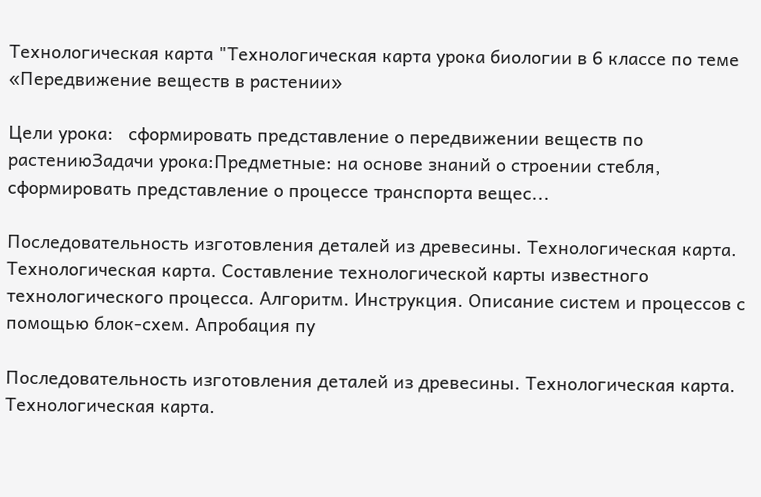Технологическая карта "Технологическая карта урока биологии в 6 классе по теме «Передвижение веществ в растении»

Цели урока:   сформировать представление о передвижении веществ по растениюЗадачи урока:Предметные: на основе знаний о строении стебля, сформировать представление о процессе транспорта вещес...

Последовательность изготовления деталей из древесины. Технологическая карта. Технологическая карта. Составление технологической карты известного технологического процесса. Алгоритм. Инструкция. Описание систем и процессов с помощью блок-схем. Апробация пу

Последовательность изготовления деталей из древесины. Технологическая карта. Технологическая карта.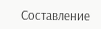Составление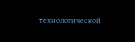технологической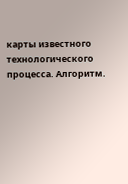карты известного технологического процесса. Алгоритм.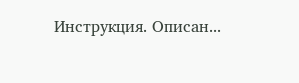Инструкция. Описан...